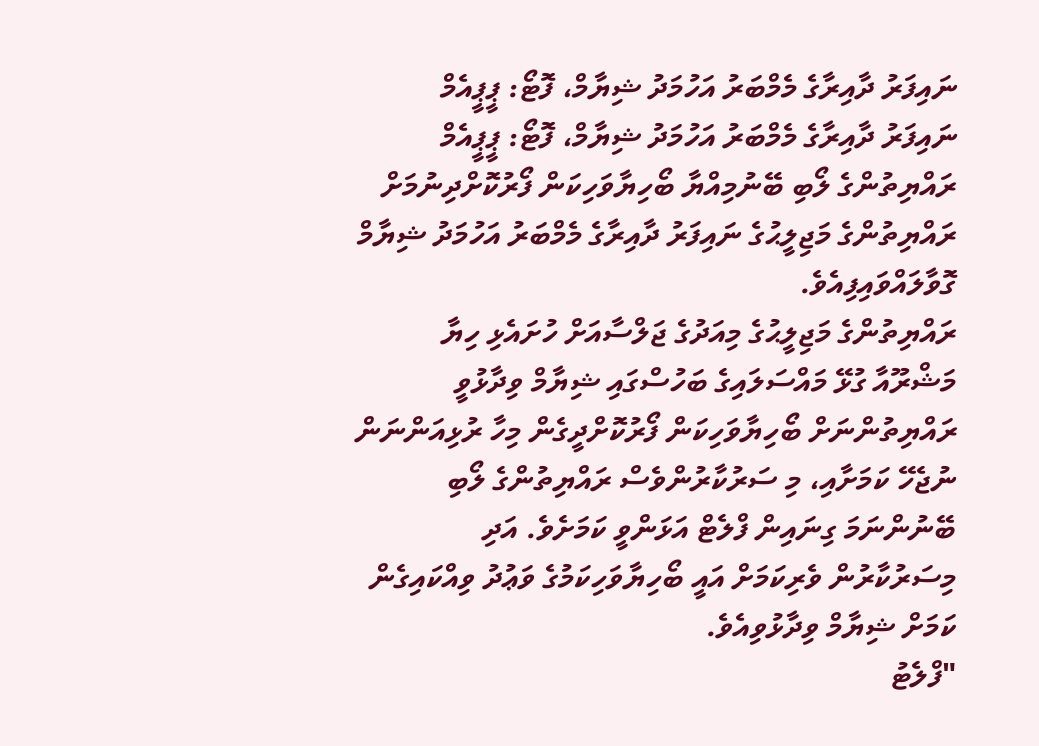ނައިފަރު ދާއިރާގެ މެމްބަރު އަހުމަދު ޝިޔާމް، ފޮޓޯ: ޕީޕީއެމް
ނައިފަރު ދާއިރާގެ މެމްބަރު އަހުމަދު ޝިޔާމް، ފޮޓޯ: ޕީޕީއެމް
ރައްޔިތުންގެ ލޯބި ބޭނުމިއްޔާ ބޯހިޔާވަހިކަން ފޯރުކޮށްދިނުމަށް ރައްޔިތުންގެ މަޖިލީޙުގެ ނައިފަރު ދާއިރާގެ މެމްބަރު އަހުމަދު ޝިޔާމް ގޮވާލައްވައިފިއެވެ.
ރައްޔިތުންގެ މަޖިލީޙުގެ މިއަދުގެ ޖަލްސާއަށް ހުށައެޅި ހިޔާ މަޝްރޫއާ ގުޅޭ މައްސަލައިގެ ބަހުސްގައި ޝިޔާމް ވިދާޅުވީ ރައްޔިތުންނަށް ބޯހިޔާވަހިކަން ފޯރުކޮށްދީގެން މިހާ ރުޅިއަންނަން ނުޖެހޭ ކަމަށާއި، މި ސަރުކާރުންވެސް ރައްޔިތުންގެ ލޯބި ބޭނުންނަމަ ގިނައިން ފްލެޓް އަޅަންވީ ކަމަށެވެ. އަދި މިސަރުކާރުން ވެރިކަމަށް އައީ ބޯހިޔާވަހިކަމުގެ ވަޢުދު ވިއްކައިގެން ކަމަށް ޝިޔާމް ވިދާޅުވިއެވެ.
"ފްލެޓު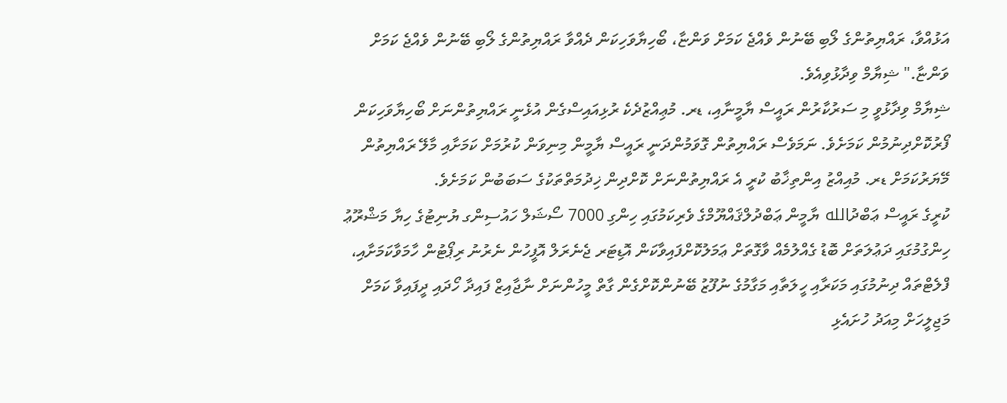އަޅުއްވާ، ރައްޔިތުންގެ ލޯބި ބޭނުން ވެއްޖެ ކަމަށް ވަންޏާ، ބޯހިޔާވަހިކަން ދެއްވާ ރައްޔިތުންގެ ލޯބި ބޭނުން ވެއްޖެ ކަމަށް ވަންޏާ." ޝިޔާމް ވިދާޅުވިއެވެ.
ޝިޔާމް ވިދާޅުވީ މި ސަރުކާރުން ރައީސް ޔާމީނާއި، ޑރ. މުޢިއްޒުދެކެ ރުޅިއައިސްގެން އުޅެނީ ރައްޔިތުންނަށް ބޯހިޔާވަހިކަން ފޯރުކޮށްދިނުމުން ކަމަށެވެ. ނަމަވެސް ރައްޔިތުން ގޮވަމުންދަނީ ރައީސް ޔާމީން މިނިވަން ކުރުމަށް ކަމަށާއި މާލޭ ރައްޔިތުން މޭޔަރުކަމަށް ޑރ. މުއިއްޒު އިންތިޚާބު ކުރީ އެ ރައްޔިތުންނަށް ކޮށްދިން ޚިދުމަތްތަކުގެ ސަބަބުން ކަމަށެވެ.
ކުރީގެ ރައީސް ޢަބްދުالله ޔާމީން ޢަބްދުލްޤައްޔޫމްގެ ވެރިކަމުގައި ހިންގި 7000 ސޯޝަލް ހައުސިންގ ޔުނިޓުގެ ހިޔާ މަޝްރޫޢު ހިންގުމުގައި ދަޢުލަތަށް ބޮޑު ގެއްލުމެއް ވާގޮތަށް ޢަމަލުކޮށްފައިވާކަން އޮޑިޓަރ ޖެނެރަލް އޮފީހުން ނެރުނު ރިޕޯޓުން ހާމަވާކަމަށާއި، ފްލެޓްތައް ދިނުމުގައި މަކަރާއި ހީލަތާއި މަގާމުގެ ނުފޫޒު ބޭނުންކޮށްގެން ގާތް މީހުންނަށް ނާޖާއިޒް ފައިދާ ހޯދައި ދީފައިވާ ކަމަށް މަޖިލީހަށް މިއަދު ހުށައެޅި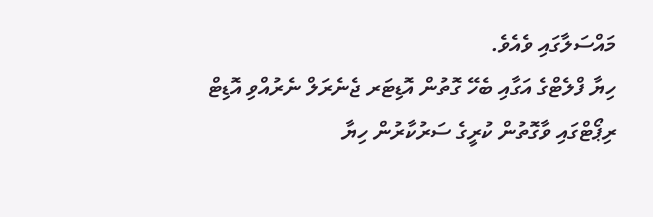މައްސަލާގައި ވެއެވެ.
ހިޔާ ފްލެޓްގެ އަގާއި ބެހޭ ގޮތުން އޮޑިޓަރ ޖެނެރަލް ނެރުއްވި އޮޑިޓް ރިޕޯޓްގައި ވާގޮތުން ކުރީގެ ސަރުކާރުން ހިޔާ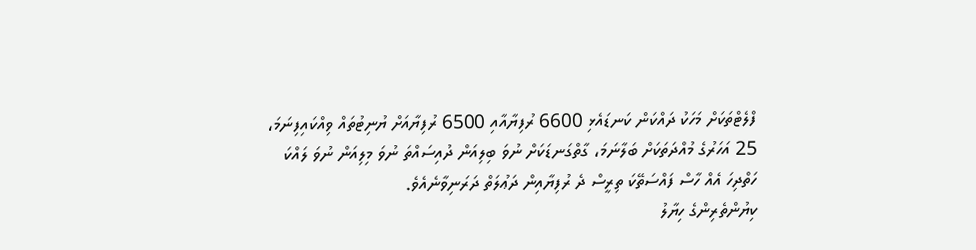ފްލެޓްތަކަށް މަހަކު ދައްކަން ކަނޑައެޅި 6600 ރުފިޔާއާއި 6500 ރުފިޔާއަށް ޔުނިޓުތައް ވިއްކައިފިނަމަ، 25 އަހަރުގެ މުއްދަތަކަށް ބަލާނަމަ، ގާތްގަނޑަކަށް ނުވަ ބިލިއަން ދުއިސައްތަ ނުވަ މިލިއަން ނުވަ ލައްކަ ހަތްދިހަ އެއް ހާސް ފައްސަތޭކަ ތިރީސް ދެ ރުފިޔާއިން ދަޢުލަތް ދަރަނިވާނެއެވެ.
ކިޔުންތެރިންގެ ހިޔާލު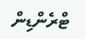ޓްރެންޑިން